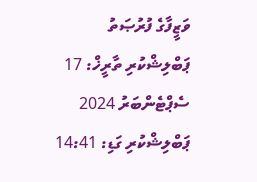ވަޒީފާގެ ފުރުޞަތު
ޕަބްލިޝްކުރި ތާރީޚް: 17 ސެޕްޓެންބަރު 2024
ޕަބްލިޝްކުރި ގަޑި: 14:41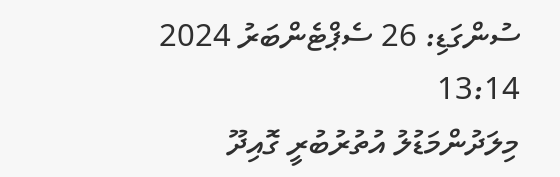ސުންގަޑި: 26 ސެޕްޓެންބަރު 2024 13:14
މިލަދުންމަޑުލު އުތުރުބުރީ ގޮއިދޫ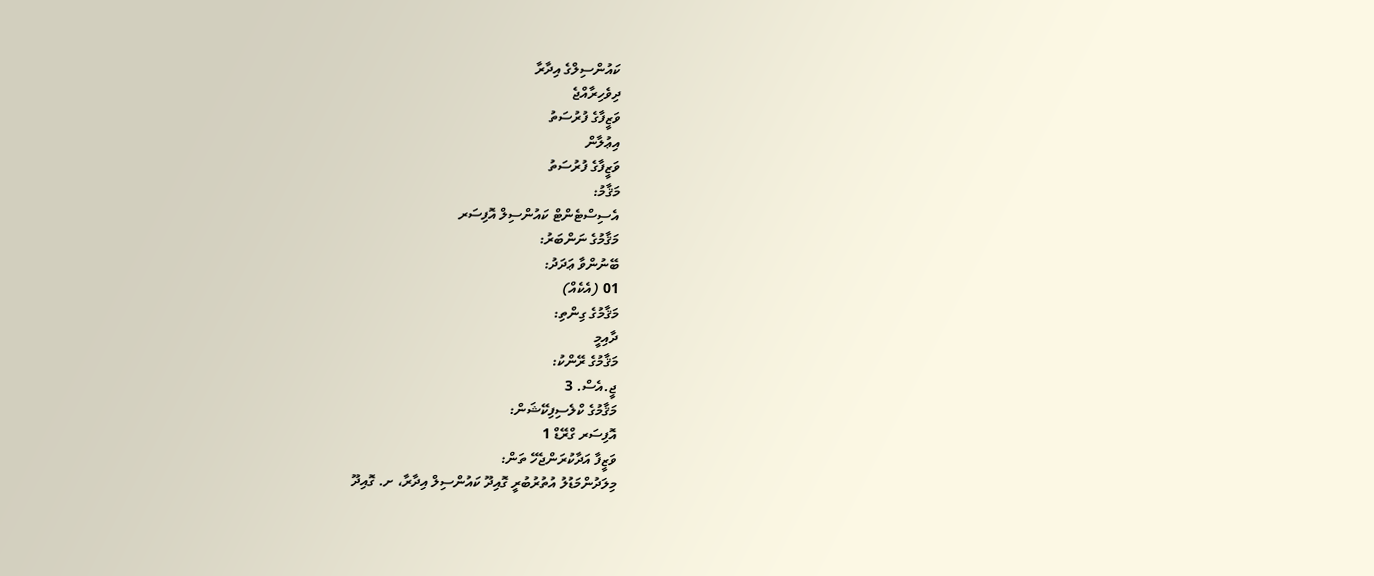ކައުންސިލްގެ އިދާރާ
ދިވެހިރާއްޖެ
ވަޒީފާގެ ފުރުސަތު
އިޢުލާން
ވަޒީފާގެ ފުރުސަތު
މަޤާމު:
އެސިސްޓެންޓް ކައުންސިލް އޮފިސަރ
މަޤާމުގެ ނަންބަރު:
ބޭނުންވާ ޢަދަދު:
01 (އެކެއް)
މަޤާމުގެ ގިންތި:
ދާއިމީ
މަޤާމުގެ ރޭންކު:
ޖީ.އެސް. 3
މަޤާމުގެ ކްލެސިފިކޭޝަން:
އޮފިސަރ ގްރޭޑް 1
ވަޒީފާ އަދާކުރަންޖެހޭ ތަން:
މިލަދުންމަޑުލު އުތުރުބުރީ ގޮއިދޫ ކައުންސިލް އިދާރާ، ށ. ގޮއިދޫ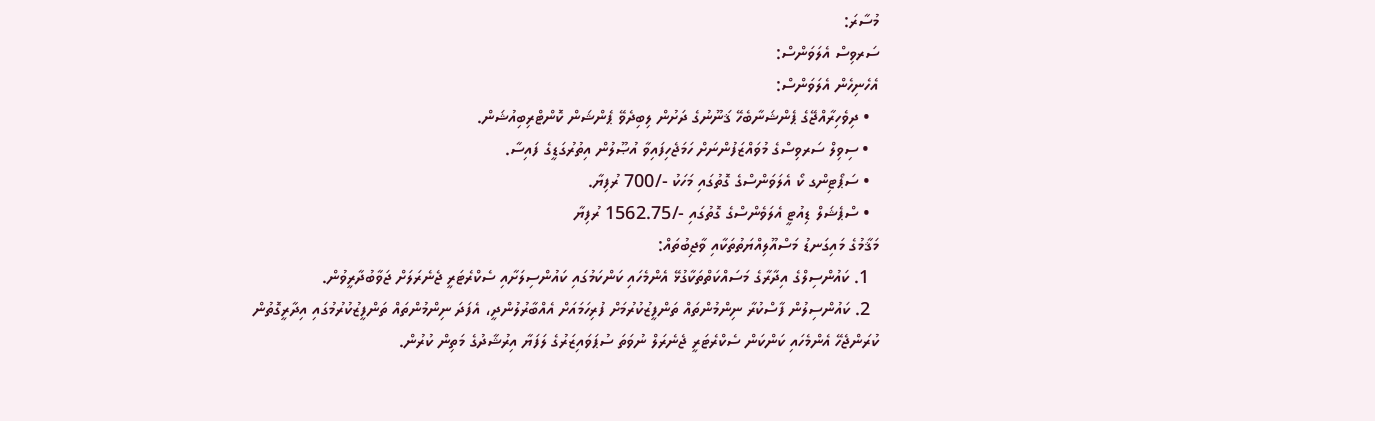މުސާރަ:
ސަރވިސް އެލަވަންސް:
އެހެނިހެން އެލަވަންސް:
  • ދިވެހިރާއްޖޭގެ ޕެންޝަނާބެހޭ ޤަނޫނުގެ ދަށުން ލިބިދެވޭ ޕެންޝަން ކޮންޓްރިބިއުޝަން.
  • ސިވިލް ސަރވިސްގެ މުވައްޒަފުންނަށް ހަމަޖެހިފައިވާ އުޞޫލުން އިތުރުގަޑީގެ ފައިސާ.
  • ސަޕޯޓިންގ ކޯ އެލަވަންސްގެ ގޮތުގައި މަހަކު -/700 ރުފިޔާ.
  • ސްޕެޝަލް ޑިއުޓީ އެލަވެންސްގެ ގޮތުގައި -/1562.75 ރުފިޔާ
މަޤާމުގެ މައިގަނޑު މަސްއޫލިއްޔަތުތަކާއި ވާޖިބުތައް:
  1. ކައުންސިލްގެ އިދާރާގެ މަސައްކަތްތަކާގުޅޭ އެންމެހައި ކަންކަމުގައި ކައުންސިލަށާއި ސެކްރެޓަރީ ޖެނެރަލަށް ޖަވާބުދާރީވުން.
  2. ކައުންސިލުން ފާސްކުރާ ނިންމުންތައް ތަންފީޒުކުރުމަށް ފުރިހަމައަށް އެއްބާރުލުންދީ، އެފަދަ ނިންމުންތައް ތަންފީޒުކުރުމުގައި އިދާރީގޮތުން ކުރަންޖެހޭ އެންމެހައި ކަންކަން ސެކްރެޓަރީ ޖެނެރަލް ނުވަތަ ސުޕަވައިޒަރުގެ ލަފަޔާ އިރުޝާދުގެ މަތިން ކުރުން.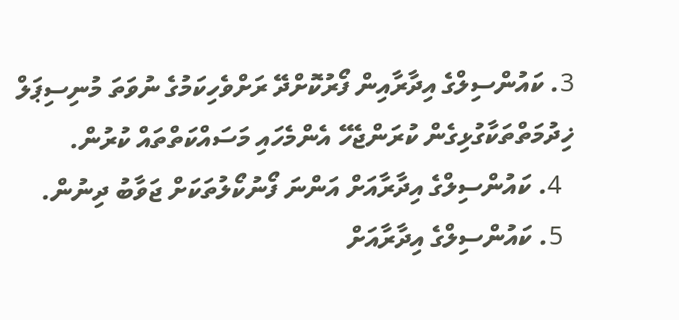3. ކައުންސިލްގެ އިދާރާއިން ފޯރުކޮށްދޭ ރަށްވެހިކަމުގެ ނުވަތަ މުނިސިޕަލް ޚިދުމަތްތަކާގުޅިގެން ކުރަންޖެހޭ އެންމެހައި މަސައްކަތްތައް ކުރުން.
  4. ކައުންސިލްގެ އިދާރާއަށް އަންނަ ފޯނުކޯލުތަކަށް ޖަވާބު ދިނުން.
  5. ކައުންސިލްގެ އިދާރާއަށް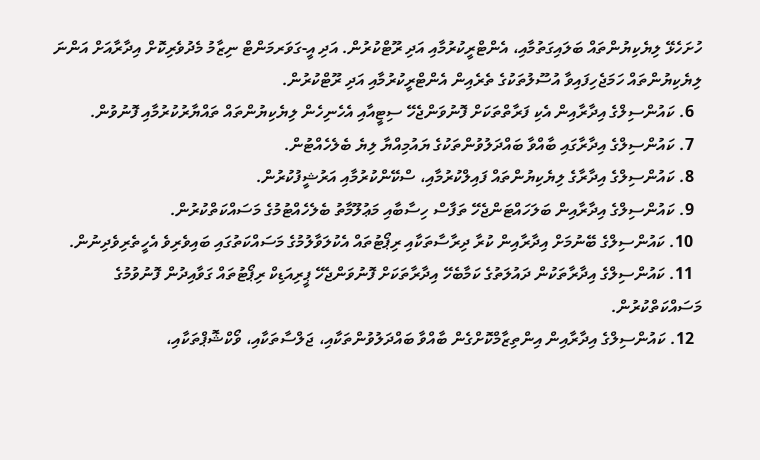ހުށަހެޅޭ ލިޔެކިޔުންތައް ބަލައިގަތުމާއި، އެންޓްރީކުރުމާއި އަދި ރޫޓްކުރުން. އަދި އީ-ގަވަރމަންޓް ނިޒާމު މެދުވެރިކޮށް އިދާރާއަށް އަންނަ ލިޔެކިޔުންތައް ހަމަޖެހިފައިވާ އުސޫލުތަކުގެ ތެރެއިން އެންޓްރީކުރުމާއި އަދި ރޫޓްކުރުން.
  6. ކައުންސިލްގެ އިދާރާއިން އެކި ފަރާތްތަކަށް ފޮނުވަންޖެހޭ ސިޓީއާއި އެހެނިހެން ލިޔެކިޔުންތައް ތައްޔާރުކުރުމާއި ފޮނުވުން.
  7. ކައުންސިލްގެ އިދާރާގައި ބާއްވާ ބައްދަލުވުންތަކުގެ ޔައުމިއްޔާ ލިޔެ ބެލެހެއްޓުން.
  8. ކައުންސިލްގެ އިދާރާގެ ލިޔެކިޔުންތައް ފައިލްކުރުމާއި، ސްކޭންކުރުމާއި އަރުޝީފުކުރުން.
  9. ކައުންސިލްގެ އިދާރާއިން ބަލަހައްޓަންޖެހޭ ތަފާސް ހިސާބާއި މަޢުލޫމާތު ބެލެހެއްޓުމުގެ މަސައްކަތްކުރުން.
  10. ކައުންސިލްގެ ބޭނުމަށް އިދާރާއިން ކުރާ ދިރާސާތަކާއި ރިޕޯޓުތައް އެކުލަވާލުމުގެ މަސައްކަތުގައި ބައިވެރިވެ އެހީތެރިވެދިނުން.
  11. ކައުންސިލްގެ އިދާރާތަކުން ދައުލަތުގެ ކަމާބެހޭ އިދާރާތަކަށް ފޮނުވަންޖެހޭ ޕީރިއަޑިކް ރިޕޯޓުތައް ގަވާއިދުން ފޮނުވުމުގެ މަސައްކަތްކުރުން.
  12. ކައުންސިލްގެ އިދާރާއިން އިންތިޒާމްކޮށްގެން ބާއްވާ ބައްދަލުވުންތަކާއި، ޖަލްސާތަކާއި، ވޯކްޝޮޕްތަކާއި،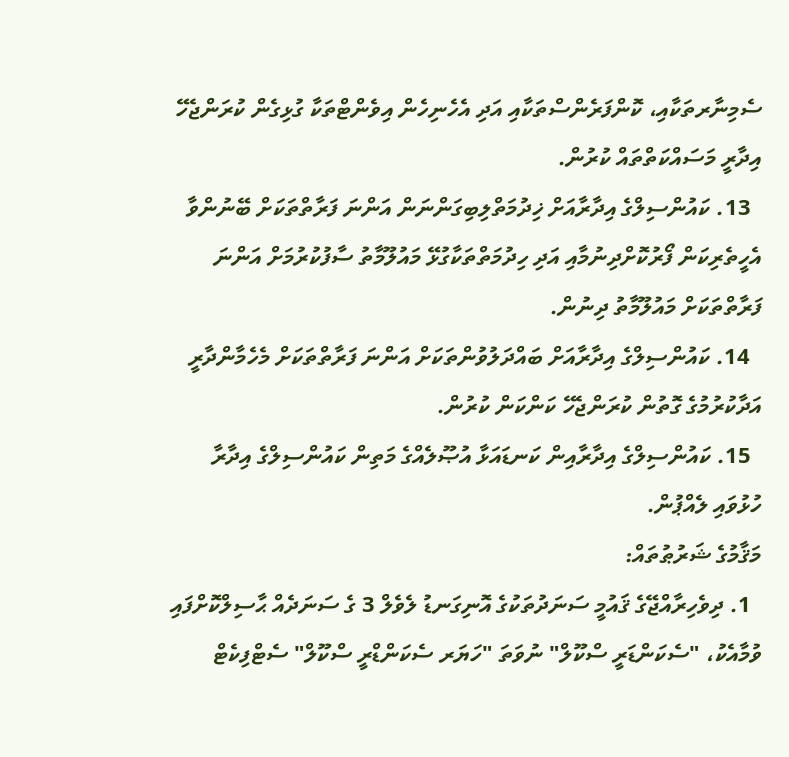ސެމިނާރތަކާއި، ކޮންފަރެންސްތަކާއި އަދި އެހެނިހެން އިވެންޓްތަކާ ގުޅިގެން ކުރަންޖެހޭ އިދާރީ މަސައްކަތްތައް ކުރުން.
  13. ކައުންސިލްގެ އިދާރާއަށް ޚިދުމަތްލިބިގަންނަން އަންނަ ފަރާތްތަކަށް ބޭނުންވާ އެހީތެރިކަން ފޯރުކޮށްދިނުމާއި އަދި ހިދުމަތްތަކާގުޅޭ މައުލޫމާތު ސާފުކުރުމަށް އަންނަ ފަރާތްތަކަށް މައުލޫމާތު ދިނުން.
  14. ކައުންސިލްގެ އިދާރާއަށް ބައްދަލުވުންތަކަށް އަންނަ ފަރާތްތަކަށް މެހެމާންދާރީ އަދާކުރުމުގެ ގޮތުން ކުރަންޖެހޭ ކަންކަން ކުރުން.
  15. ކައުންސިލްގެ އިދާރާއިން ކަނޑައަޅާ އުޞޫލެއްގެ މަތިން ކައުންސިލްގެ އިދާރާ ހުޅުވައި ލެއްޕުން.
މަޤާމުގެ ޝަރުޠުތައް:
  1. ދިވެހިރާއްޖޭގެ ޤައުމީ ސަނަދުތަކުގެ އޮނިގަނޑު ލެވެލް 3 ގެ ސަނަދެއް ޙާސިލްކޮށްފައި ވުމާއެކު، "ސެކަންޑަރީ ސްކޫލް" ނުވަތަ "ހަޔަރ ސެކަންޑްރީ ސްކޫލް" ސެޓްފިކެޓް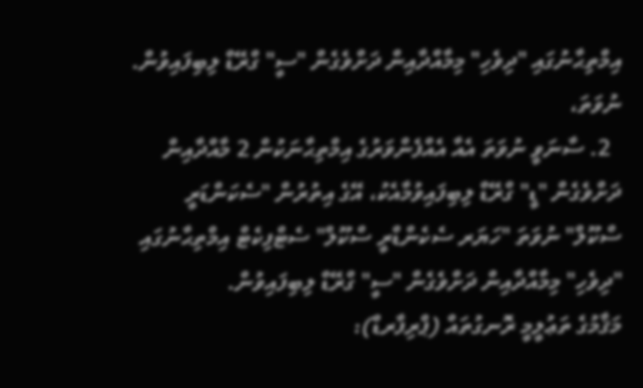އިމްތިޙާނުގައި "ދިވެހި" މިމާއްދާއިން ދަށްވެގެން "ސީ" ގްރޭޑް ލިބިފައިވުން. ނުވަތަ،
  2. ސާނަވީ ނުވަތަ އެއާ އެއްފެންވަރުގެ އިމްތިޙާނަކުން 2 މާއްދާއިން ދަށްވެގެން "ޑީ" ގްރޭޑް ލިބިފައިވުމާއެކު، އޭގެ އިތުރުން "ސެކަންޑަރީ ސްކޫލް" ނުވަތަ "ހަޔަރ ސެކެންޑްރީ ސްކޫލް" ސެޓްފިކެޓް އިމްތިޙާނުގައި "ދިވެހި" މިމާއްދާއިން ދަށްވެގެން "ސީ" ގްރޭޑް ލިބިފައިވުން.
މަޤާމުގެ ތަޢުލީމީ ރޮނގުތައް (ޕްރިފާރޑް):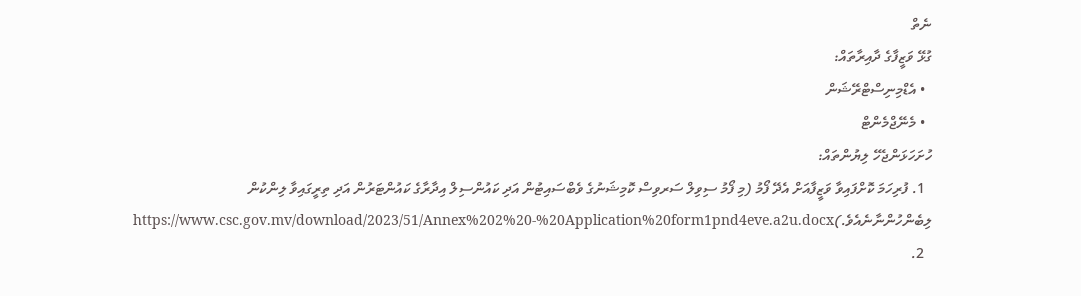ނެތް
ގުޅޭ ވަޒީފާގެ ދާއިރާތައް:
  • އެޑްމިނިސްޓްރޭޝަން
  • މެނޭޖްމެންޓް
ހުށަހަޅަންޖެހޭ ލިޔުންތައް:
  1. ފުރިހަމަ ކޮށްފައިވާ ވަޒީފާއަށް އެދޭ ފޯމު (މި ފޯމު ސިވިލް ސަރވިސް ކޮމިޝަނުގެ ވެބްސައިޓުން އަދި ކައުންސިލް އިދާރާގެ ކައުންޓަރުން އަދި ތިރީގައިވާ ލިންކުން ލިބެންހުންނާނެއެވެ.)https://www.csc.gov.mv/download/2023/51/Annex%202%20-%20Application%20form1pnd4eve.a2u.docx
  2.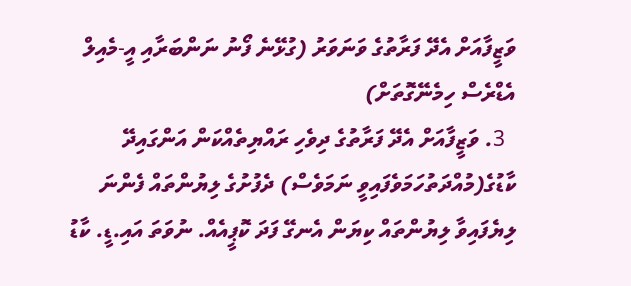ވަޒީފާއަށް އެދޭ ފަރާތުގެ ވަނަވަރު (ގުޅޭނެ ފޯނު ނަންބަރާއި އީ-މެއިލް އެޑްރެސް ހިމެނޭގޮތަށް)
  3. ވަޒީފާއަށް އެދޭ ފަރާތުގެ ދިވެހި ރައްޔިތެއްކަން އަންގައިދޭ ކާޑުގެ(މުއްދަތުހަމަވެފައިވީ ނަމަވެސް) ދެފުށުގެ ލިޔުންތައް ފެންނަ ލިޔެފައިވާ ލިޔުންތައް ކިޔަން އެނގޭ ފަދަ ކޮޕީއެއް. ނުވަތަ އައި.ޑީ. ކާޑު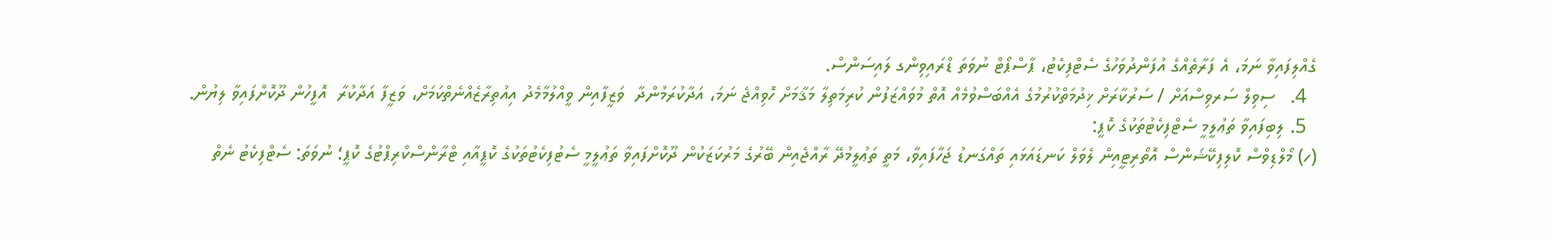ގެއްލިފައިވާ ނަމަ، އެ ފަރާތެއްގެ އުފަންދުވަހުގެ ސެޓްފިކެޓު، ޕާސްޕޯޓް ނުވަތަ ޑްރައިވިންގ ލައިސަންސް.
  4.   ސިވިލް ސަރވިސްއަށް / ސަރުކާރަށް ޚިދުމަތްކުރުމުގެ އެއްބަސްވުމެއް އޮތް މުވައްޒަފުން ކުރިމަތިލާ މަޤާމަށް ހޮވިއްޖެ ނަމަ، އަދާކުރަމުންދާ  ވަޒީފާއިން ވީއްލުމާމެދު އިއުތިރާޒެއްނެތްކަމަށް، ވަޒީފާ އަދާކުރާ  އޮފީހުން ދޫކޮށްފައިވާ ލިޔުން.
  5. ލިބިފައިވާ ތަޢުލީމީ ސެޓްފިކެޓުތަކުގެ ކޮޕީ:
(ހ) މޯލްޑިވްސް ކޮލިފިކޭޝަންސް އޮތޯރިޓީއިން ލެވަލް ކަނޑައަޅައި ތައްގަނޑު ޖަހާފައިވާ، މަތީ ތަޢުލީމުދޭ ރާއްޖެއިން ބޭރުގެ މަރުކަޒަކުން ދޫކޮށްފައިވާ ތަޢުލީމީ ސެޓުފިކެޓުތަކުގެ ކޮޕީއާއި ޓްރާންސްކްރިޕްޓުގެ ކޮޕީ؛ ނުވަތަ: ސެޓްފިކެޓު ނެތް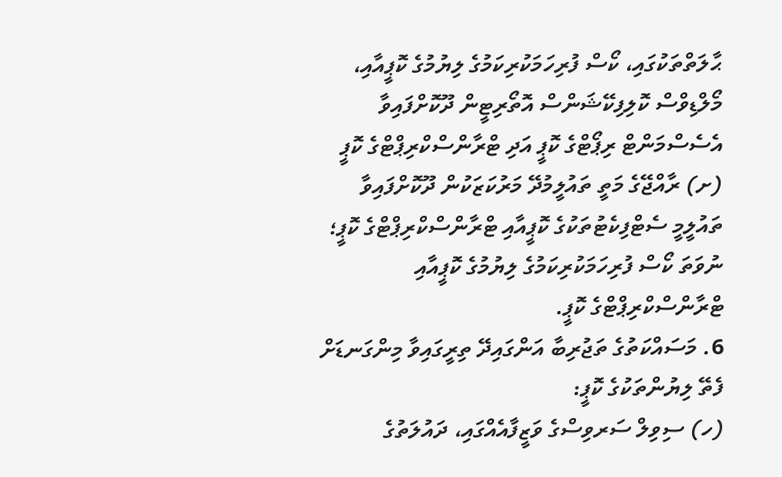ޙާލަތްތަކުގައި، ކޯސް ފުރިހަމަކުރިކަމުގެ ލިޔުމުގެ ކޮޕީއާއި، މޯލްޑިވްސް ކޮލިފިކޭޝަންސް އޮތޯރިޓީން ދޫކޮށްފައިވާ އެސެސްމަންޓް ރިޕޯޓްގެ ކޮޕީ އަދި ޓްރާންސްކްރިޕްޓްގެ ކޮޕީ
(ށ) ރާއްޖޭގެ މަތީ ތައުލީމުދޭ މަރުކަޒަކުން ދޫކޮށްފައިވާ ތައުލީމީ ސެޓްފިކެޓުތަކުގެ ކޮޕީއާއި ޓްރާންސްކްރިޕްޓްގެ ކޮޕީ؛ ނުވަތަ ކޯސް ފުރިހަމަކުރިކަމުގެ ލިޔުމުގެ ކޮޕީއާއި ޓްރާންސްކްރިޕްޓްގެ ކޮޕީ.
6. މަސައްކަތުގެ ތަޖުރިބާ އަންގައިދޭ ތިރީގައިވާ މިންގަނޑަށް ފެތޭ ލިޔުންތަކުގެ ކޮޕީ:
(ހ) ސިވިލް ސަރވިސްގެ ވަޒީފާއެއްގައި، ދައުލަތުގެ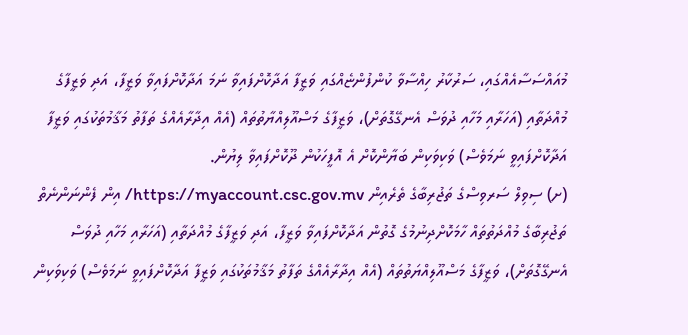މުއައްސަސާއެއްގައި، ސަރުކާރު ހިއްސާވާ ކުންފުންޏެއްގައި ވަޒީފާ އަދާކޮށްފައިވާ ނަމަ އަދާކޮށްފައިވާ ވަޒީފާ، އަދި ވަޒީފާގެ މުއްދަތާއި (އަހަރާއި މަހާއި ދުވަސް އެނގޭގޮތަށް)، ވަޒީފާގެ މަސްއޫލިއްޔާތުތައް (އެއް އިދާރާއެއްގެ ތަފާތު މަޤާމުތަކުގައި ވަޒީފާ އަދާކޮށްފައިވީ ނަމަވެސް) ވަކިވަކިން ބަޔާންކޮށް އެ އޮފީހަކުން ދޫކޮށްފައިވާ ލިޔުން.
(ށ) ސިވިލް ސަރވިސްގެ ތަޖުރިބާގެ ތެރެއިން https://myaccount.csc.gov.mv/ އިން ފެންނަންނެތް ތަޖުރިބާގެ މުއްދަތުތައް ހާމަކޮށްދިނުމުގެ ގޮތުން އަދާކޮށްފައިވާ ވަޒީފާ، އަދި ވަޒީފާގެ މުއްދަތާއި (އަހަރާއި މަހާއި ދުވަސް އެނގޭގޮތަށް)، ވަޒީފާގެ މަސްއޫލިއްޔަތުތައް (އެއް އިދާރާއެއްގެ ތަފާތު މަޤާމުތަކުގައި ވަޒީފާ އަދާކޮށްފައިވީ ނަމަވެސް) ވަކިވަކިން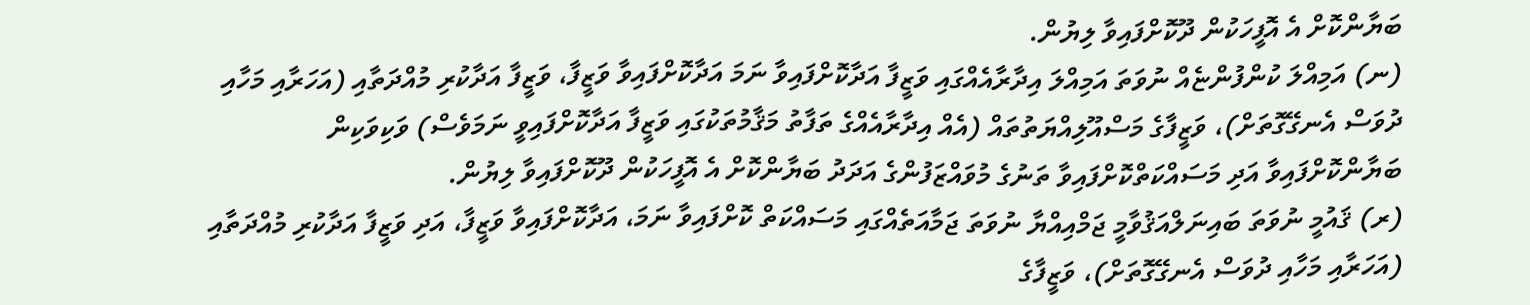ބަޔާންކޮށް އެ އޮފީހަކުން ދޫކޮށްފައިވާ ލިޔުން.
(ނ) އަމިއްލަ ކުންފުންޏެއް ނުވަތަ އަމިއްލަ އިދާރާއެއްގައި ވަޒީފާ އަދާކޮށްފައިވާ ނަމަ އަދާކޮށްފައިވާ ވަޒީފާ، ވަޒީފާ އަދާކުރި މުއްދަތާއި (އަހަރާއި މަހާއި ދުވަސް އެނގޭގޮތަށް)، ވަޒީފާގެ މަސްއޫލިއްޔަތުތައް (އެއް އިދާރާއެއްގެ ތަފާތު މަޤާމުތަކުގައި ވަޒީފާ އަދާކޮށްފައިވީ ނަމަވެސް) ވަކިވަކިން ބަޔާންކޮށްފައިވާ އަދި މަސައްކަތްކޮށްފައިވާ ތަނުގެ މުވައްޒަފުންގެ އަދަދު ބަޔާންކޮށް އެ އޮފީހަކުން ދޫކޮށްފައިވާ ލިޔުން.
(ރ) ޤައުމީ ނުވަތަ ބައިނަލްއަޤުވާމީ ޖަމްއިއްޔާ ނުވަތަ ޖަމާއަތެއްގައި މަސައްކަތް ކޮށްފައިވާ ނަމަ، އަދާކޮށްފައިވާ ވަޒީފާ، އަދި ވަޒީފާ އަދާކުރި މުއްދަތާއި (އަހަރާއި މަހާއި ދުވަސް އެނގޭގޮތަށް)، ވަޒީފާގެ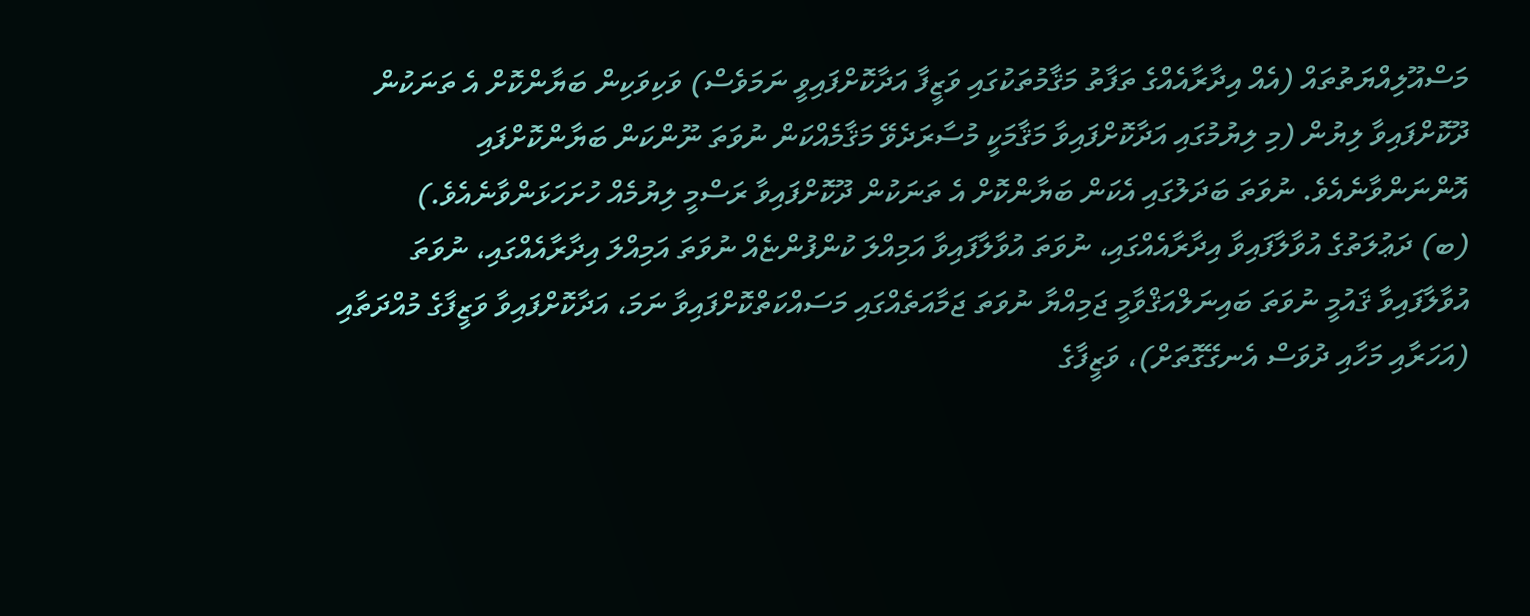މަސްއޫލިއްޔަތުތައް (އެއް އިދާރާއެއްގެ ތަފާތު މަޤާމުތަކުގައި ވަޒީފާ އަދާކޮށްފައިވީ ނަމަވެސް) ވަކިވަކިން ބަޔާންކޮށް އެ ތަނަކުން ދޫކޮށްފައިވާ ލިޔުން (މި ލިޔުމުގައި އަދާކޮށްފައިވާ މަޤާމަކީ މުސާރަދެވޭ މަޤާމެއްކަން ނުވަތަ ނޫންކަން ބަޔާންކޮށްފައި އޮންނަންވާނެއެވެ. ނުވަތަ ބަދަލުގައި އެކަން ބަޔާންކޮށް އެ ތަނަކުން ދޫކޮށްފައިވާ ރަސްމީ ލިޔުމެއް ހުށަހަޅަންވާނެއެވެ.)
(ބ) ދަޢުލަތުގެ އުވާލާފައިވާ އިދާރާއެއްގައި، ނުވަތަ އުވާލާފައިވާ އަމިއްލަ ކުންފުންޏެއް ނުވަތަ އަމިއްލަ އިދާރާއެއްގައި، ނުވަތަ އުވާލާފައިވާ ޤައުމީ ނުވަތަ ބައިނަލްއަޤްވާމީ ޖަމިއްޔާ ނުވަތަ ޖަމާއަތެއްގައި މަސައްކަތްކޮށްފައިވާ ނަމަ، އަދާކޮށްފައިވާ ވަޒީފާގެ މުއްދަތާއި (އަހަރާއި މަހާއި ދުވަސް އެނގޭގޮތަށް)، ވަޒީފާގެ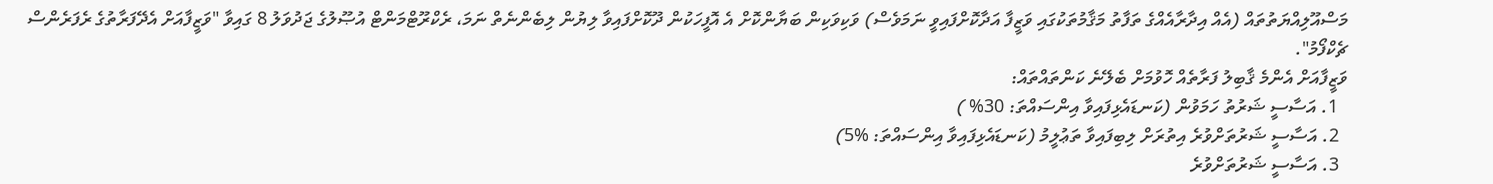މަސްއޫލިއްޔަތުތައް (އެއް އިދާރާއެއްގެ ތަފާތު މަޤާމުތަކުގައި ވަޒީފާ އަދާކޮށްފައިވީ ނަމަވެސް) ވަކިވަކިން ބަޔާންކޮށް އެ އޮފީހަކުން ދޫކޮށްފައިވާ ލިޔުން ލިބެންނެތް ނަމަ، ރެކްރޫޓްމަންޓް އުޞޫލުގެ ޖަދުވަލު 8 ގައިވާ "ވަޒީފާއަށް އެދޭފަރާތުގެ ރެފަރެންސް ޗެކްފޯމު".
ވަޒީފާއަށް އެންމެ ޤާބިލު ފަރާތެއް ހޮވުމަށް ބެލޭނެ ކަންތައްތައް:
  1. އަސާސީ ޝަރުތު ހަމަވުން (ކަނޑައެޅިފައިވާ އިންސައްތަ: 30% )
  2. އަސާސީ ޝަރުތަށްވުރެ އިތުރަށް ލިބިފައިވާ ތަޢުލީމު (ކަނޑައެޅިފައިވާ އިންސައްތަ: %5)
  3. އަސާސީ ޝަރުތަށްވުރެ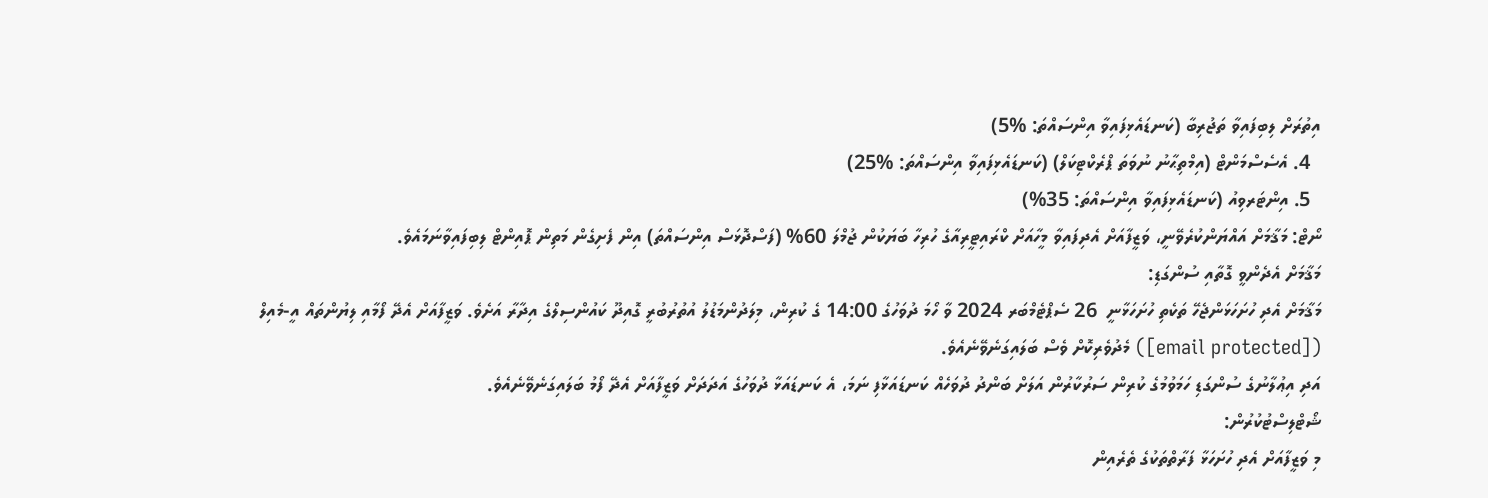އިތުރަށް ލިބިފައިވާ ތަޖުރިބާ (ކަނޑައެޅިފައިވާ އިންސައްތަ: %5)
  4. އެސެސްމަންޓް (އިމްތިޙާނު ނުވަތަ ޕްރެކްޓިކަލް) (ކަނޑައެޅިފައިވާ އިންސައްތަ: %25)
  5. އިންޓަރވިއު (ކަނޑައެޅިފައިވާ އިންސައްތަ: 35%)
ނޯޓް: މަޤާމަށް އައްޔަންކުރެވޭނީ، ވަޒީފާއަށް އެދިފައިވާ މީހާއަށް ކްރައިޓީރިއާގެ ހުރިހާ ބަޔަކުން ޖުމްލަ 60% (ފަސްދޮޅަސް އިންސައްތަ) އިން ފެށިގެން މަތިން ޕޮއިންޓް ލިބިފައިވާނަމައެވެ.
މަޤާމަށް އެދެންވީ ގޮތާއި ސުންގަޑި:
މަޤާމަށް އެދި ހުށަހަޅަންޖެހޭ ތަކެތި ހުށަހަޅާނީ  26 ސެޕްޓެމްބަރ 2024 ވާ ހޯމަ ދުވަހުގެ 14:00 ގެ ކުރިން، މިލަދުންމަޑުލު އުތުރުބުރީ ގޮއިދޫ ކައުންސިލްގެ އިދާރާ އަށެވެ. ވަޒީފާއަށް އެދޭ ފޯމާއި ލިޔުންތައް އީ-މެއިލް ([email protected]) މެދުވެރިކޮށް ވެސް ބަލައިގަނެވޭނެއެވެ.
އަދި އިޢުލާނުގެ ސުންގަޑި ހަމަވުމުގެ ކުރިން ސަރުކާރުން އަލަށް ބަންދު ދުވަހެއް ކަނޑައަޅާފި ނަމަ، އެ ކަނޑައަޅާ ދުވަހުގެ އަދަދަށް ވަޒީފާއަށް އެދޭ ފޯމު ބަލައިގަނެވޭނެއެވެ.
ޝޯޓްލިސްޓުކުރުން:
މި ވަޒީފާއަށް އެދި ހުށަހަޅާ ފަރާތްތަކުގެ ތެރެއިން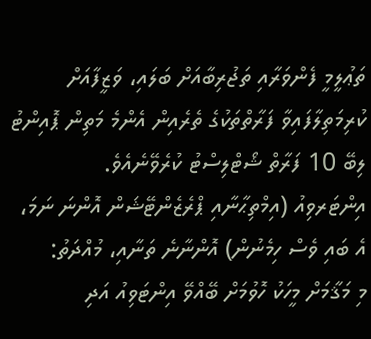ތަޢުލީމީ ފެންވަރާއި ތަޖުރިބާއަށް ބަލައި، ވަޒީފާއަށް ކުރިމަތިލާފައިވާ ފަރާތްތަކުގެ ތެރެއިން އެންމެ މަތިން ޕޮއިންޓު ލިބޭ 10 ފަރާތް ޝޯޓްލިސްޓު ކުރެވޭނެއެވެ.
އިންޓަރވިއު (އިމްތިޙާނާއި ޕްރެޒެންޓޭޝަން އޮންނަ ނަމަ، އެ ބައި ވެސް ހިމެނުން) އޮންނާނެ ތަނާއި، މުއްދަތު:
މި މަޤާމަށް މީހަކު ހޮވުމަށް ބޭއްވޭ އިންޓަވިއު އަދި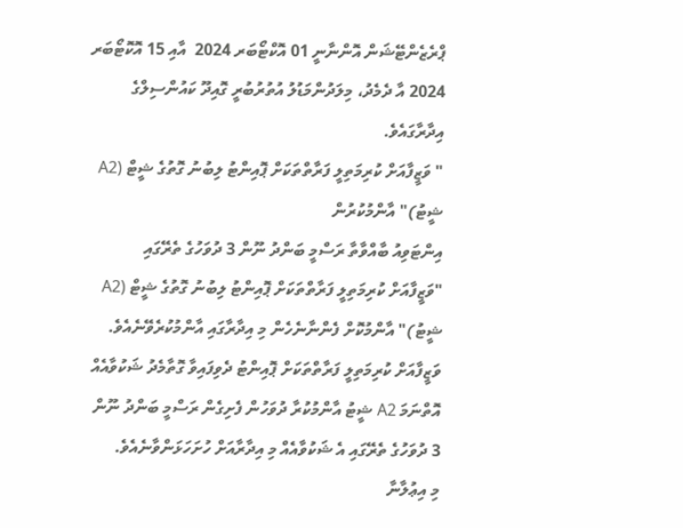ޕްރެޒެންޓޭޝަން އޮންނާނީ 01 އޮކްޓޯބަރ 2024  އާއި 15 އޮކޮޓޯބަރ 2024 އާ ދެމެދު، މިލަދުންމަޑުލު އުތުރުބުރީ ގޮއިދޫ ކައުންސިލްގެ އިދާރާގައެވެ.
" ވަޒީފާއަށް ކުރިމަތިލީ ފަރާތްތަކަށް ޕޮއިންޓު ލިބުނު ގޮތުގެ ޝީޓް (A2 ޝީޓު)" އާންމުކުރުން
އިންޓަވިއު ބާއްވާތާ ރަސްމީ ބަންދު ނޫން 3 ދުވަހުގެ ތެރޭގައި "ވަޒީފާއަށް ކުރިމަތިލީ ފަރާތްތަކަށް ޕޮއިންޓު ލިބުނު ގޮތުގެ ޝީޓް (A2 ޝީޓު)" އާންމުކޮށް ފެންނާނެހެން މި އިދާރާގައި އާންމުކުރެވޭނެއެވެ. ވަޒީފާއަށް ކުރިމަތިލީ ފަރާތްތަކަށް ޕޮއިންޓު ދެވިފައިވާ ގޮތާމެދު ޝަކުވާއެއް އޮތްނަމަ A2 ޝީޓު އާންމުކުރާ ދުވަހުން ފެށިގެން ރަސްމީ ބަންދު ނޫން 3 ދުވަހުގެ ތެރޭގައި އެ ޝަކުވާއެއް މި އިދާރާއަށް ހުށަހަޅަންވާނެއެވެ.
މި އިޢުލާނާ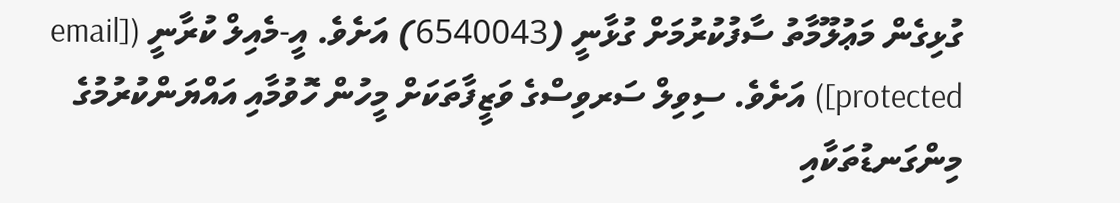ގުޅިގެން މަޢުލޫމާތު ސާފުކުރުމަށް ގުޅާނީ (6540043) އަށެވެ. އީ-މެއިލް ކުރާނީ ([email protected]) އަށެވެ. ސިވިލް ސަރވިސްގެ ވަޒީފާތަކަށް މީހުން ހޮވުމާއި އައްޔަންކުރުމުގެ މިންގަނޑުތަކާއި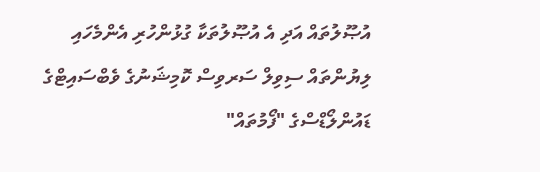އުޞޫލުތައް އަދި އެ އުޞޫލުތަކާ ގުޅުންހުރި އެންމެހައި ލިޔުންތައް ސިވިލް ސަރވިސް ކޮމިޝަނުގެ ވެބްސައިޓްގެ ޑައުންލޯޑްސްގެ "ފޯމުތައް"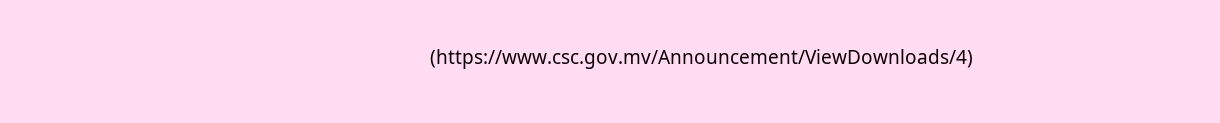(https://www.csc.gov.mv/Announcement/ViewDownloads/4)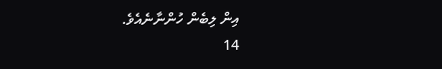އިން ލިބެން ހުންނާނެއެވެ.
14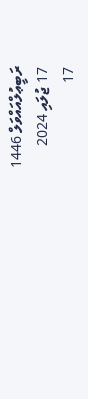ރަބީޢުލްއައްވަލް 1446
17 ޖުލައި 2024
17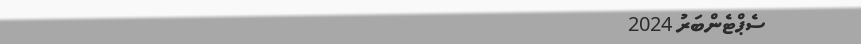ސެޕްޓެންބަރު 2024